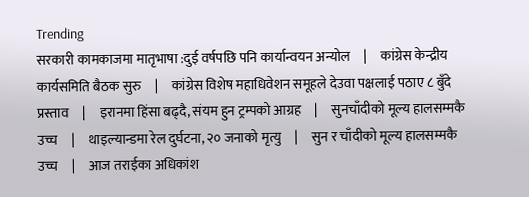Trending
सरकारी कामकाजमा मातृभाषा :दुई वर्षपछि पनि कार्यान्वयन अन्योल     |     कांग्रेस केन्द्रीय कार्यसमिति बैठक सुरु     |     कांग्रेस विशेष महाधिवेशन समूहले देउवा पक्षलाई पठाए ८ बुँदे प्रस्ताव     |     इरानमा हिंसा बढ्दै, संयम हुन ट्रम्पको आग्रह     |     सुनचाँदीको मूल्य हालसम्मकै उच्च     |     थाइल्यान्डमा रेल दुर्घटना, २० जनाको मृत्यु     |     सुन र चाँदीको मूल्य हालसम्मकै उच्च     |     आज तराईका अधिकांश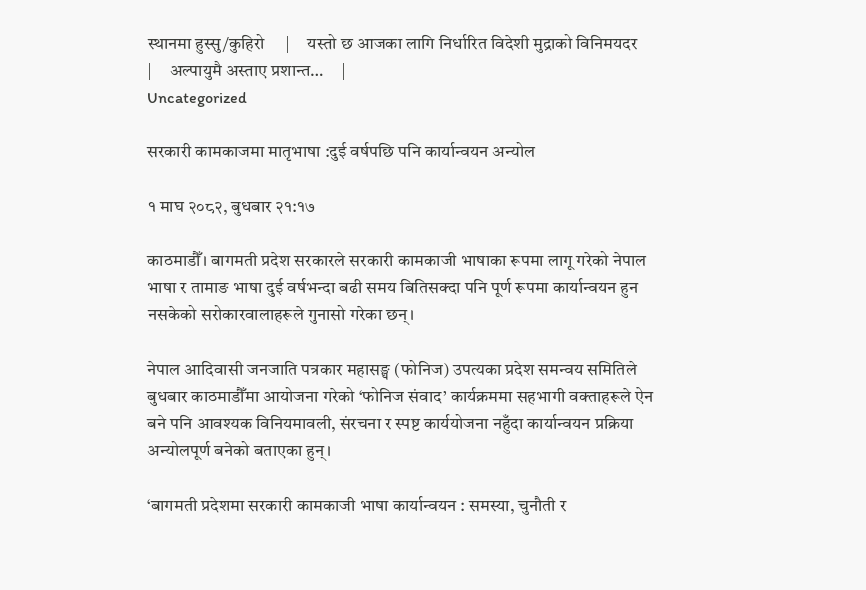स्थानमा हुस्सु/कुहिरो     |     यस्तो छ आजका लागि निर्धारित विदेशी मुद्राको विनिमयदर     |     अल्पायुमै अस्ताए प्रशान्त…     |
Uncategorized

सरकारी कामकाजमा मातृभाषा :दुई वर्षपछि पनि कार्यान्वयन अन्योल

१ माघ २०८२, बुधबार २१:१७

काठमाडौँ। बागमती प्रदेश सरकारले सरकारी कामकाजी भाषाका रूपमा लागू गरेको नेपाल भाषा र तामाङ भाषा दुई वर्षभन्दा बढी समय बितिसक्दा पनि पूर्ण रूपमा कार्यान्वयन हुन नसकेको सरोकारवालाहरूले गुनासो गरेका छन्।

नेपाल आदिवासी जनजाति पत्रकार महासङ्घ (फोनिज) उपत्यका प्रदेश समन्वय समितिले बुधबार काठमाडौँमा आयोजना गरेको ‘फोनिज संवाद’ कार्यक्रममा सहभागी वक्ताहरूले ऐन बने पनि आवश्यक विनियमावली, संरचना र स्पष्ट कार्ययोजना नहुँदा कार्यान्वयन प्रक्रिया अन्योलपूर्ण बनेको बताएका हुन्।

‘बागमती प्रदेशमा सरकारी कामकाजी भाषा कार्यान्वयन : समस्या, चुनौती र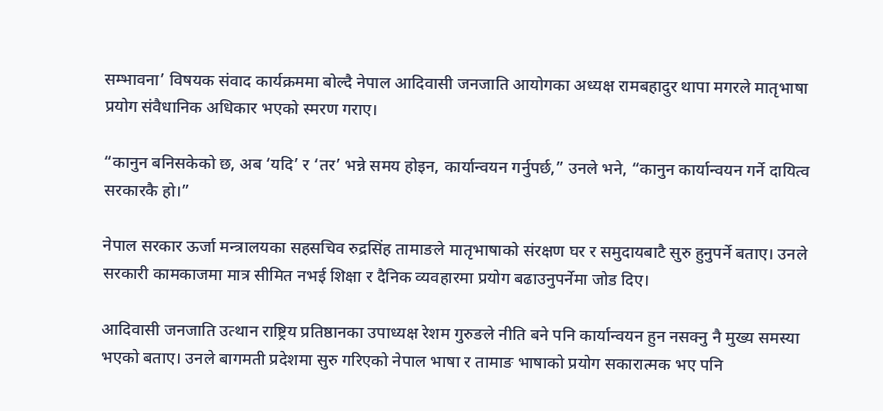सम्भावना’ विषयक संवाद कार्यक्रममा बोल्दै नेपाल आदिवासी जनजाति आयोगका अध्यक्ष रामबहादुर थापा मगरले मातृभाषा प्रयोग संवैधानिक अधिकार भएको स्मरण गराए।

“कानुन बनिसकेको छ, अब ‘यदि’ र ‘तर’ भन्ने समय होइन, कार्यान्वयन गर्नुपर्छ,” उनले भने, “कानुन कार्यान्वयन गर्ने दायित्व सरकारकै हो।”

नेपाल सरकार ऊर्जा मन्त्रालयका सहसचिव रुद्रसिंह तामाङले मातृभाषाको संरक्षण घर र समुदायबाटै सुरु हुनुपर्ने बताए। उनले सरकारी कामकाजमा मात्र सीमित नभई शिक्षा र दैनिक व्यवहारमा प्रयोग बढाउनुपर्नेमा जोड दिए।

आदिवासी जनजाति उत्थान राष्ट्रिय प्रतिष्ठानका उपाध्यक्ष रेशम गुरुङले नीति बने पनि कार्यान्वयन हुन नसक्नु नै मुख्य समस्या भएको बताए। उनले बागमती प्रदेशमा सुरु गरिएको नेपाल भाषा र तामाङ भाषाको प्रयोग सकारात्मक भए पनि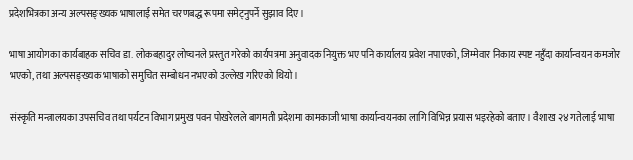प्रदेशभित्रका अन्य अल्पसङ्ख्यक भाषालाई समेत चरणबद्ध रूपमा समेट्नुपर्ने सुझाव दिए।

भाषा आयोगका कार्यबाहक सचिव डा. लोकबहादुर लोप्चनले प्रस्तुत गरेको कार्यपत्रमा अनुवादक नियुक्त भए पनि कार्यालय प्रवेश नपाएको, जिम्मेवार निकाय स्पष्ट नहुँदा कार्यान्वयन कमजोर भएको, तथा अल्पसङ्ख्यक भाषाको समुचित सम्बोधन नभएको उल्लेख गरिएको थियो।

संस्कृति मन्त्रालयका उपसचिव तथा पर्यटन विभाग प्रमुख पवन पोखरेलले बागमती प्रदेशमा कामकाजी भाषा कार्यान्वयनका लागि विभिन्न प्रयास भइरहेको बताए। वैशाख २४ गतेलाई भाषा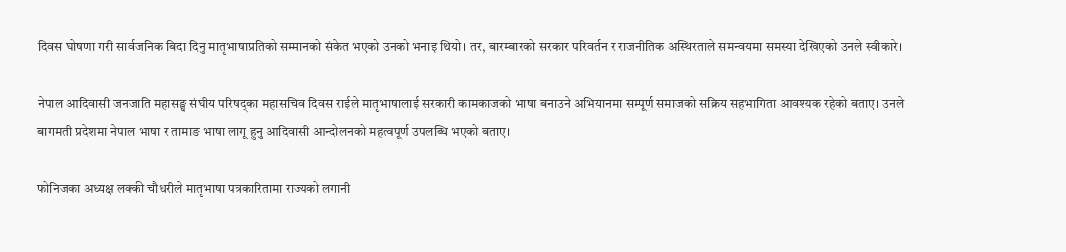दिवस घोषणा गरी सार्वजनिक बिदा दिनु मातृभाषाप्रतिको सम्मानको संकेत भएको उनको भनाइ थियो। तर, बारम्बारको सरकार परिवर्तन र राजनीतिक अस्थिरताले समन्वयमा समस्या देखिएको उनले स्वीकारे।

नेपाल आदिवासी जनजाति महासङ्घ संघीय परिषद्का महासचिव दिवस राईले मातृभाषालाई सरकारी कामकाजको भाषा बनाउने अभियानमा सम्पूर्ण समाजको सक्रिय सहभागिता आवश्यक रहेको बताए। उनले बागमती प्रदेशमा नेपाल भाषा र तामाङ भाषा लागू हुनु आदिवासी आन्दोलनको महत्वपूर्ण उपलब्धि भएको बताए।

फोनिजका अध्यक्ष लक्की चौधरीले मातृभाषा पत्रकारितामा राज्यको लगानी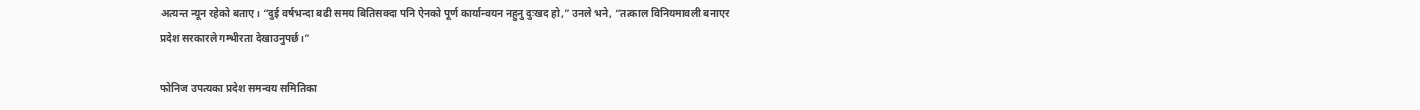अत्यन्त न्यून रहेको बताए। “दुई वर्षभन्दा बढी समय बितिसक्दा पनि ऐनको पूर्ण कार्यान्वयन नहुनु दुःखद हो,” उनले भने, “तत्काल विनियमावली बनाएर प्रदेश सरकारले गम्भीरता देखाउनुपर्छ।”

फोनिज उपत्यका प्रदेश समन्वय समितिका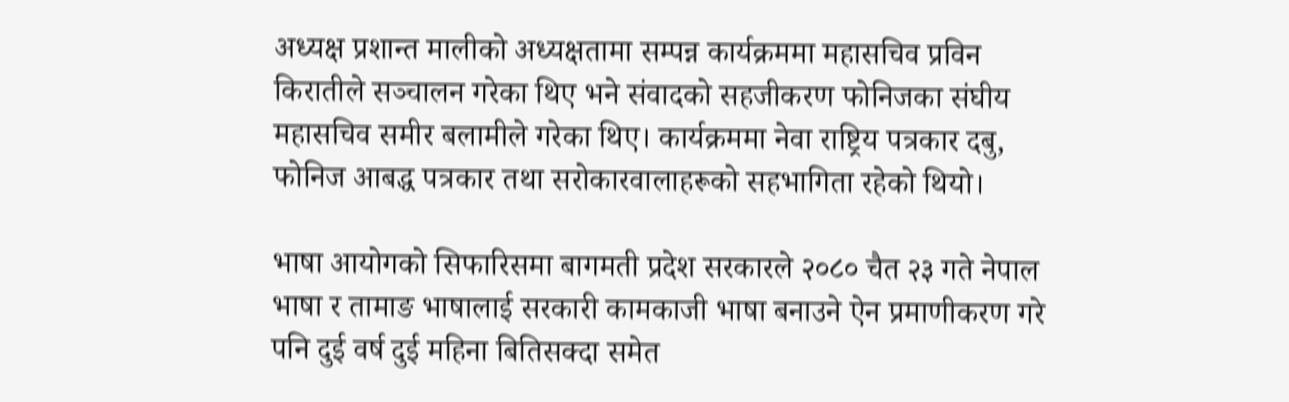अध्यक्ष प्रशान्त मालीको अध्यक्षतामा सम्पन्न कार्यक्रममा महासचिव प्रविन किरातीले सञ्चालन गरेका थिए भने संवादको सहजीकरण फोनिजका संघीय महासचिव समीर बलामीले गरेका थिए। कार्यक्रममा नेवा राष्ट्रिय पत्रकार दबु, फोनिज आबद्ध पत्रकार तथा सरोकारवालाहरूको सहभागिता रहेको थियो।

भाषा आयोगको सिफारिसमा बागमती प्रदेश सरकारले २०८० चैत २३ गते नेपाल भाषा र तामाङ भाषालाई सरकारी कामकाजी भाषा बनाउने ऐन प्रमाणीकरण गरे पनि दुई वर्ष दुई महिना बितिसक्दा समेत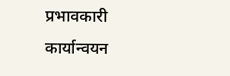प्रभावकारी कार्यान्वयन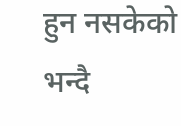हुन नसकेको भन्दै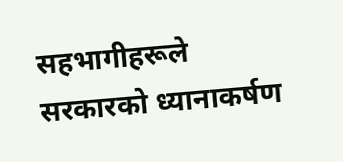सहभागीहरूले सरकारको ध्यानाकर्षण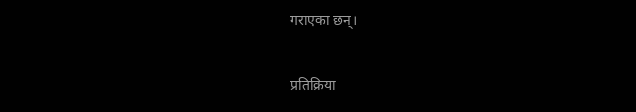गराएका छन्।

प्रतिक्रिया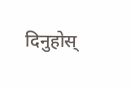दिनुहोस्